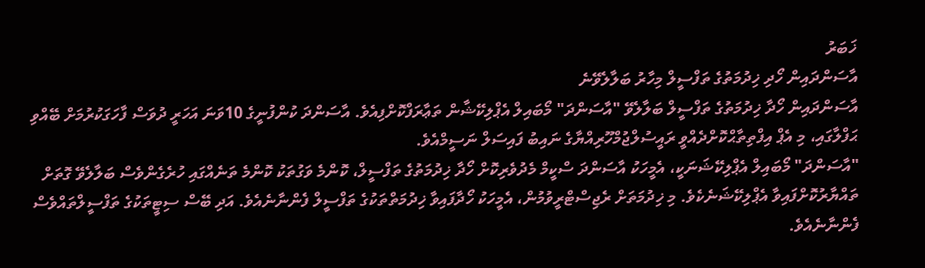ޚަބަރު
އާސަންދައިން ހޯދި ޚިދުމަތުގެ ތަފްސީލް މިހާރު ބަލާލެވޭނެ
އާސަންދައިން ހޯދާ ޚިދުމަތުގެ ތަފްސީލް ބަލާލެވޭ "އާސަންދަ" މޯބައިލް އެޕްލިކޭޝާން ތަޢާރަފްކޮށްފިއެވެ. އާސަންދަ ކުންފުނީގެ 10ވަނަ އަހަރީ ދުވަސް ފާހަގަކުރުމަށް ބޭއްވި ޙަފްލާގައި، މި އެޕް އިފްތިތާޙްކޮށްދެއްވީ ރައީސުލްޖުމްހޫރިއްޔާގެ ނައިބު ފައިސަލް ނަސީމްއެވެ.
"އާސަންދަ" މޯބައިލް އެޕްލިކޭޝަނަކީ، އެމީހަކު އާސަންދަ ސްކީމް މެދުވެރިކޮށް ހޯދާ ޚިދުމަތުގެ ތަފްސީލް، ކޮންމެ ވަގުތަކު ކޮންމެ ތަނެއްގައި ހުރެގެންވެސް ބަލާލެވޭ ގޮތަށް ތައްޔާރުކޮށްފައިވާ އެޕްލިކޭޝަނެކެވެ. މި ޚިދުމަތަށް ރެޖިސްޓްރީވުމުން، އެމީހަކު ހޯދާފައިވާ ޚިދުމަތްތަކުގެ ތަފްސީލް ފެންނާނެއެވެ. އަދި ބޭސް ސިޓީތަކުގެ ތަފްސީލްތައްވެސް ފެންނާނެއެވެ.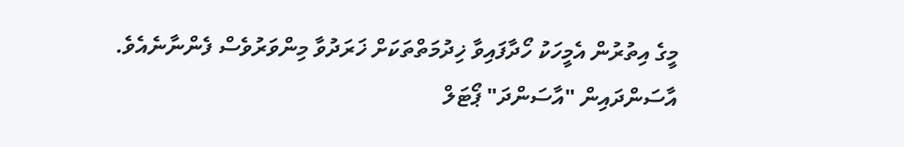މީގެ އިތުރުން އެމީހަކު ހޯދާފައިވާ ޚިދުމަތްތަކަށް ޚަރަދުވާ މިންވަރުވެސް ފެންނާނެއެވެ.
އާސަންދައިން "އާސަންދަ" ޕޯޓަލް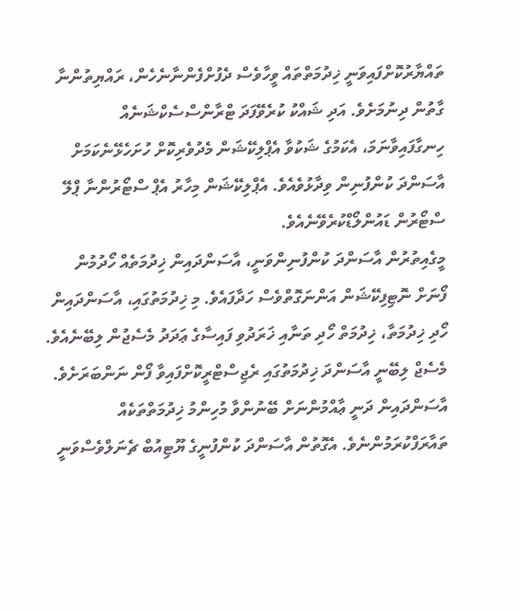ތައްޔާރުކޮށްފައިވަނީ ޚިދުމަތްތައް ވީހާވެސް ދެފުށްފެންނާނެހެން، ރައްޔިތުންނާ ގާތުން ދިނުމަށެވެ. އަދި ޝައްކު ކުރެވޭފަދަ ޓްރާންސްސެކްޝަނެއް ހިނގާފައިވާނަމަ، އެކަމުގެ ޝަކުވާ އެޕްލިކޭޝަން މެދުވެރިކޮށް ހުށަހެޅޭނެކަމަށް އާސަންދަ ކުންފުނިން ވިދާޅުވެއެވެ. އެޕްލިކޭޝަން މިހާރު އެޕް ސްޓޯރުންނާ ޕްލޭ ސްޓޯރުން ޑައުންލޯޑްކުރެވޭނެއެވެ.
މީގެއިތުރުން އާސަންދަ ކުންފުނިންވަނީ، އާސަންދައިން ޚިދުމަތެއް ހޯދުމުން ފޯނަށް ނޮޓިފިކޭޝަން އަންނަގޮތްވެސް ހަދާފައެވެ. މި ޚިދުމަތުގައި، އާސަންދައިން ހޯދި ޚިދުމަތާ، ޚިދުމަތް ހޯދި ތަނާއި ޚަރަދުވި ފައިސާގެ ޢަދަދު މެސެޖުން ލިބޭނެއެވެ. މެސެޖް ލިބޭނީ އާސަންދަ ޚިދުމަތުގައި ރެޖިސްޓްރީކޮށްފައިވާ ފޯން ނަންބަރަށެވެ.
އާސަންދައިން ދަނީ ޢާއްމުންނަށް ބޭނުންވާ މުހިންމު ޚިދުމަތްތަކެއް ތައާރަފްކުރަމުންނެވެ. އެގޮތުން އާސަންދަ ކުންފުނީގެ ޔޫޓިއުބް ޗެނަލްވެސްވަނީ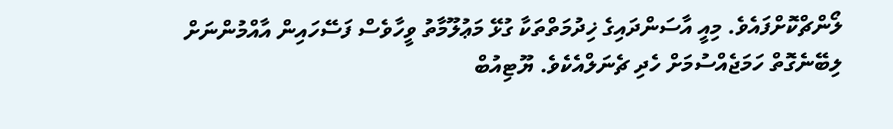ލޯންޗްކޮށްފައެވެ. މިއީ އާސަންދައިގެ ޚިދުމަތްތަކާ ގުޅޭ މަޢުލޫމާތު ވީހާވެސް ފަސޭހައިން އާއްމުންނަށް ލިބޭނެގޮތް ހަމަޖެއްސުމަށް ހެދި ޗެނަލްއެކެވެ. ޔޫޓިއުބް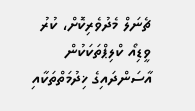ޗެނަލް މެދުވެރިކޮށް، ކުރު ވީޑިއޯ ކްލިޕްތަކަކުން އާސަންދައިގެ ޚިދުމަތްތަކާއި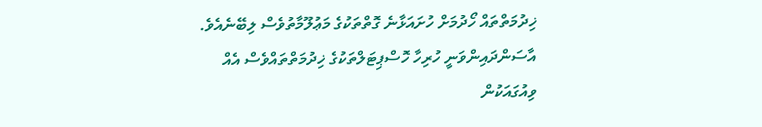ޚިދުމަތްތައް ހޯދުމަށް ހުށައަޅާނެ ގޮތްތަކުގެ މަޢުލޫމާތުވެސް ލިބޭނެއެވެ.
އާސަންދައިންވަނީ ހުރިހާ ހޮސްޕިޓަލްތަކުގެ ޚިދުމަތްތައްވެސް އެއް ވިއުގައަކުން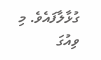ގުޅާލާފައެވެ. މި ވިއުގަ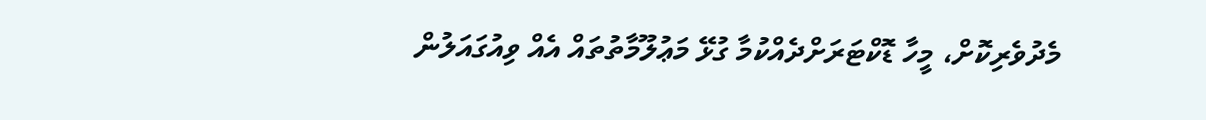މެދުވެރިކޮށް، މީހާ ޑޮކްޓަރަށްދެއްކުމާ ގުޅޭ މަޢުލޫމާތުތައް އެއް ވިއުގައަލުން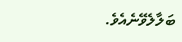ބަލާލެވޭނެއެވެ.